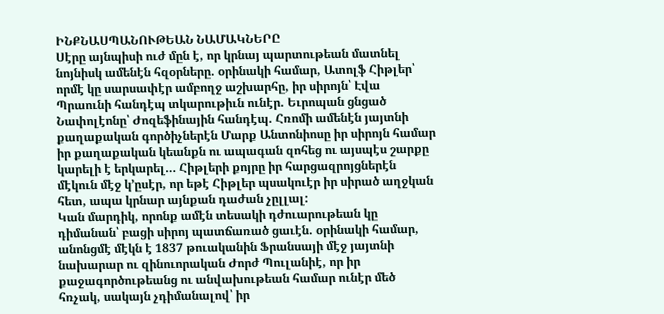ԻՆՔՆԱՍՊԱՆՈՒԹԵԱՆ ՆԱՄԱԿՆԵՐԸ
Սէրը այնպիսի ուժ մըն է, որ կրնայ պարտութեան մատնել նոյնիսկ ամենէն հզօրները. օրինակի համար, Ատոլֆ Հիթլեր՝ որմէ կը սարսափէր ամբողջ աշխարհը, իր սիրոյն՝ Էվա Պրաունի հանդէպ տկարութիւն ունէր. Եւրոպան ցնցած Նափոլէոնը՝ Ժոզեֆինային հանդէպ. Հռոմի ամենէն յայտնի քաղաքական գործիչներէն Մարք Անտոնիոսը իր սիրոյն համար իր քաղաքական կեանքն ու ապագան զոհեց ու այսպէս շարքը կարելի է երկարել… Հիթլերի քոյրը իր հարցազրոյցներէն մէկուն մէջ կ՚ըսէր, որ եթէ Հիթլեր պսակուէր իր սիրած աղջկան հետ, ապա կրնար այնքան դաժան չըլլալ:
Կան մարդիկ, որոնք ամէն տեսակի դժուարութեան կը դիմանան՝ բացի սիրոյ պատճառած ցաւէն. օրինակի համար, անոնցմէ մէկն է 1837 թուականին Ֆրանսայի մէջ յայտնի նախարար ու զինուորական Ժորժ Պուլանիէ, որ իր քաջագործութեանց ու անվախութեան համար ունէր մեծ հռչակ, սակայն չդիմանալով՝ իր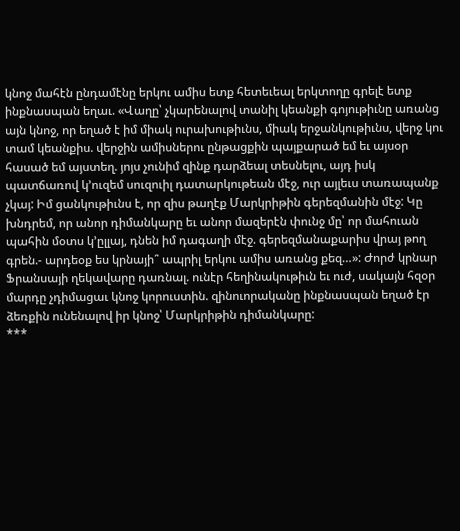կնոջ մահէն ընդամէնը երկու ամիս ետք հետեւեալ երկտողը գրելէ ետք ինքնասպան եղաւ. «Վաղը՝ չկարենալով տանիլ կեանքի գոյութիւնը առանց այն կնոջ, որ եղած է իմ միակ ուրախութիւնս, միակ երջանկութիւնս, վերջ կու տամ կեանքիս. վերջին ամիսներու ընթացքին պայքարած եմ եւ այսօր հասած եմ այստեղ. յոյս չունիմ զինք դարձեալ տեսնելու, այդ իսկ պատճառով կ՚ուզեմ սուզուիլ դատարկութեան մէջ, ուր այլեւս տառապանք չկայ: Իմ ցանկութիւնս է, որ զիս թաղէք Մարկրիթին գերեզմանին մէջ: Կը խնդրեմ, որ անոր դիմանկարը եւ անոր մազերէն փունջ մը՝ որ մահուան պահին մօտս կ՚ըլլայ, դնեն իմ դագաղի մէջ. գերեզմանաքարիս վրայ թող գրեն.- արդեօք ես կրնայի՞ ապրիլ երկու ամիս առանց քեզ…»: Ժորժ կրնար Ֆրանսայի ղեկավարը դառնալ. ունէր հեղինակութիւն եւ ուժ, սակայն հզօր մարդը չդիմացաւ կնոջ կորուստին. զինուորականը ինքնասպան եղած էր ձեռքին ունենալով իր կնոջ՝ Մարկրիթին դիմանկարը:
***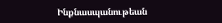Ինքնասպանութեան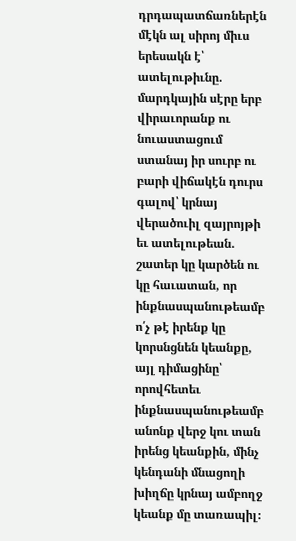դրդապատճառներէն մէկն ալ սիրոյ միւս երեսակն է՝ ատելութիւնը. մարդկային սէրը երբ վիրաւորանք ու նուաստացում ստանայ իր սուրբ ու բարի վիճակէն դուրս գալով՝ կրնայ վերածուիլ զայրոյթի եւ ատելութեան. շատեր կը կարծեն ու կը հաւատան, որ ինքնասպանութեամբ ո՛չ թէ իրենք կը կորսնցնեն կեանքը, այլ դիմացինը՝ որովհետեւ ինքնասպանութեամբ անոնք վերջ կու տան իրենց կեանքին, մինչ կենդանի մնացողի խիղճը կրնայ ամբողջ կեանք մը տառապիլ։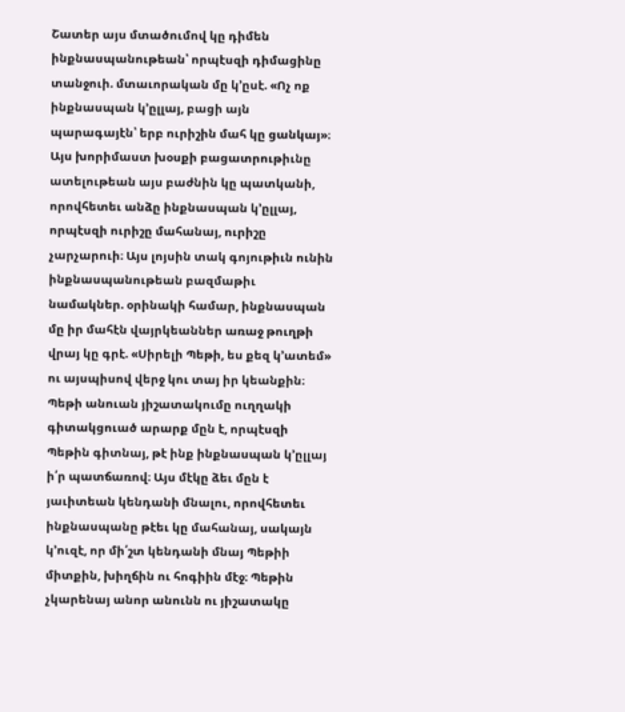Շատեր այս մտածումով կը դիմեն ինքնասպանութեան՝ որպէսզի դիմացինը տանջուի. մտաւորական մը կ՚ըսէ. «Ոչ ոք ինքնասպան կ՚ըլլայ, բացի այն պարագայէն՝ երբ ուրիշին մահ կը ցանկայ»։ Այս խորիմաստ խօսքի բացատրութիւնը ատելութեան այս բաժնին կը պատկանի, որովհետեւ անձը ինքնասպան կ՚ըլլայ, որպէսզի ուրիշը մահանայ, ուրիշը չարչարուի։ Այս լոյսին տակ գոյութիւն ունին ինքնասպանութեան բազմաթիւ նամակներ. օրինակի համար, ինքնասպան մը իր մահէն վայրկեաններ առաջ թուղթի վրայ կը գրէ. «Սիրելի Պեթի, ես քեզ կ՚ատեմ» ու այսպիսով վերջ կու տայ իր կեանքին։ Պեթի անուան յիշատակումը ուղղակի գիտակցուած արարք մըն է, որպէսզի Պեթին գիտնայ, թէ ինք ինքնասպան կ՚ըլլայ ի՛ր պատճառով։ Այս մէկը ձեւ մըն է յաւիտեան կենդանի մնալու, որովհետեւ ինքնասպանը թէեւ կը մահանայ, սակայն կ՚ուզէ, որ մի՛շտ կենդանի մնայ Պեթիի միտքին, խիղճին ու հոգիին մէջ։ Պեթին չկարենայ անոր անունն ու յիշատակը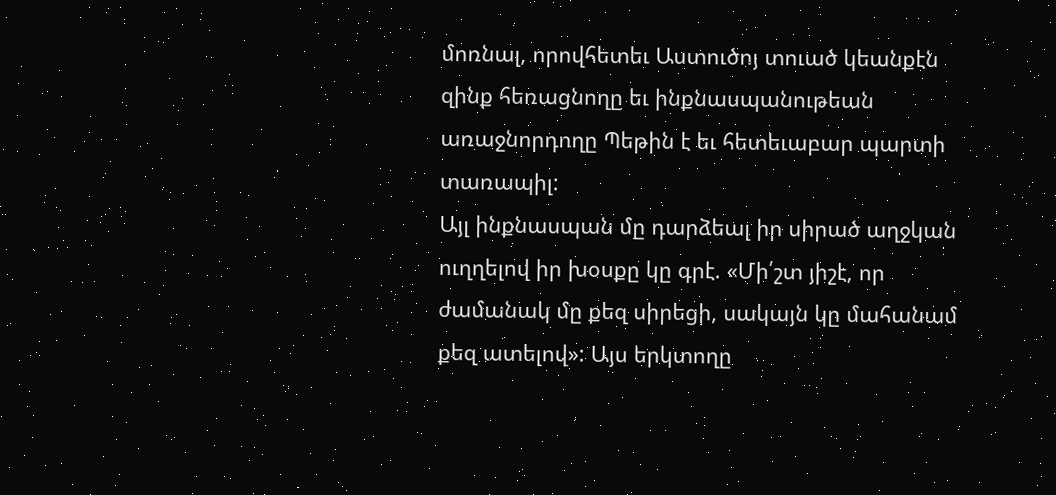մոռնալ, որովհետեւ Աստուծոյ տուած կեանքէն զինք հեռացնողը եւ ինքնասպանութեան առաջնորդողը Պեթին է եւ հետեւաբար պարտի տառապիլ:
Այլ ինքնասպան մը դարձեալ իր սիրած աղջկան ուղղելով իր խօսքը կը գրէ. «Մի՛շտ յիշէ, որ ժամանակ մը քեզ սիրեցի, սակայն կը մահանամ քեզ ատելով»: Այս երկտողը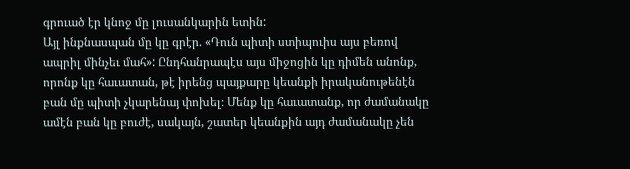գրուած էր կնոջ մը լուսանկարին ետին:
Այլ ինքնասպան մը կը գրէր. «Դուն պիտի ստիպուիս այս բեռով ապրիլ մինչեւ մահ»: Ընդհանրապէս այս միջոցին կը դիմեն անոնք, որոնք կը հաւատան, թէ իրենց պայքարը կեանքի իրականութենէն բան մը պիտի չկարենայ փոխել։ Մենք կը հաւատանք, որ ժամանակը ամէն բան կը բուժէ, սակայն, շատեր կեանքին այդ ժամանակը չեն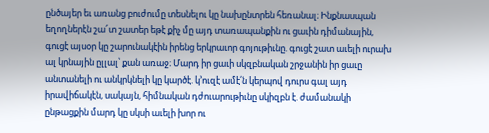ընծայեր եւ առանց բուժումը տեսնելու կը նախընտրեն հեռանալ։ Ինքնասպան եղողներէն շա՜տ շատեր եթէ քիչ մը այդ տառապանքին ու ցաւին դիմանային, գուցէ այսօր կը շարունակէին իրենց երկրաւոր գոյութիւնը. գուցէ շատ աւելի ուրախ ալ կրնային ըլլալ՝ քան առաջ։ Մարդ իր ցաւի սկզբնական շրջանին իր ցաւը անտանելի ու անկրկնելի կը կարծէ. կ՚ուզէ ամէ՛ն կերպով դուրս գալ այդ իրավիճակէն, սակայն, հիմնական դժուարութիւնը սկիզբն է. ժամանակի ընթացքին մարդ կը սկսի աւելի խոր ու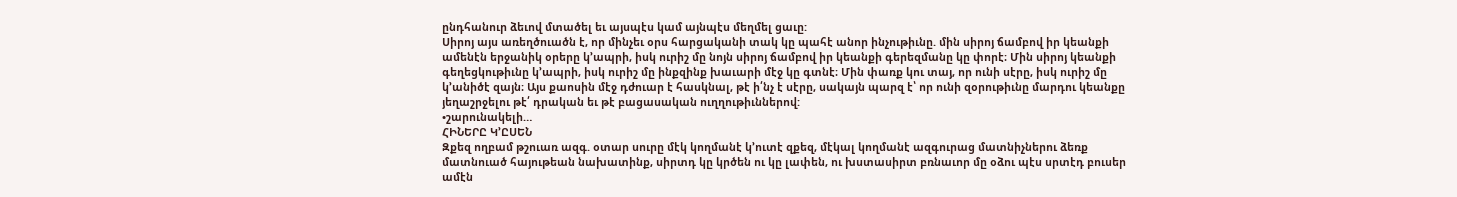ընդհանուր ձեւով մտածել եւ այսպէս կամ այնպէս մեղմել ցաւը:
Սիրոյ այս առեղծուածն է, որ մինչեւ օրս հարցականի տակ կը պահէ անոր ինչութիւնը. մին սիրոյ ճամբով իր կեանքի ամենէն երջանիկ օրերը կ՚ապրի, իսկ ուրիշ մը նոյն սիրոյ ճամբով իր կեանքի գերեզմանը կը փորէ։ Մին սիրոյ կեանքի գեղեցկութիւնը կ՚ապրի, իսկ ուրիշ մը ինքզինք խաւարի մէջ կը գտնէ։ Մին փառք կու տայ, որ ունի սէրը, իսկ ուրիշ մը կ՚անիծէ զայն։ Այս քաոսին մէջ դժուար է հասկնալ, թէ ի՛նչ է սէրը, սակայն պարզ է՝ որ ունի զօրութիւնը մարդու կեանքը յեղաշրջելու թէ՛ դրական եւ թէ բացասական ուղղութիւններով:
•շարունակելի…
ՀԻՆԵՐԸ Կ՚ԸՍԵՆ
Զքեզ ողբամ թշուառ ազգ. օտար սուրը մէկ կողմանէ կ՚ուտէ զքեզ, մէկալ կողմանէ ազգուրաց մատնիչներու ձեռք մատնուած հայութեան նախատինք, սիրտդ կը կրծեն ու կը լափեն, ու խստասիրտ բռնաւոր մը օձու պէս սրտէդ բուսեր ամէն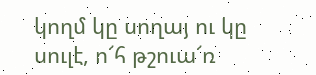կողմ կը սողայ ու կը սուլէ, ո՜հ թշուա՜ռ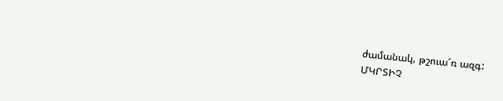ժամանակ, թշուա՜ռ ազգ:
ՄԿՐՏԻՉ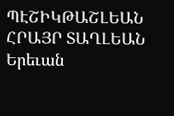ՊԷՇԻԿԹԱՇԼԵԱՆ
ՀՐԱՅՐ ՏԱՂԼԵԱՆ
Երեւան